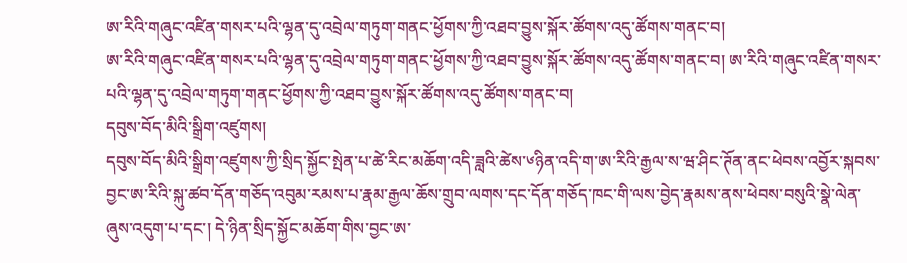ཨ་རིའི་གཞུང་འཛིན་གསར་པའི་ལྷན་དུ་འབྲེལ་གཏུག་གནང་ཕྱོགས་ཀྱི་འཐབ་བྱུས་སྐོར་ཚོགས་འདུ་ཚོགས་གནང་བ།
ཨ་རིའི་གཞུང་འཛིན་གསར་པའི་ལྷན་དུ་འབྲེལ་གཏུག་གནང་ཕྱོགས་ཀྱི་འཐབ་བྱུས་སྐོར་ཚོགས་འདུ་ཚོགས་གནང་བ། ཨ་རིའི་གཞུང་འཛིན་གསར་པའི་ལྷན་དུ་འབྲེལ་གཏུག་གནང་ཕྱོགས་ཀྱི་འཐབ་བྱུས་སྐོར་ཚོགས་འདུ་ཚོགས་གནང་བ།
དབུས་བོད་མིའི་སྒྲིག་འཛུགས།
དབུས་བོད་མིའི་སྒྲིག་འཛུགས་ཀྱི་སྲིད་སྐྱོང་སྤེན་པ་ཚེ་རིང་མཆོག་འདི་ཟླའི་ཚེས་༦ཉིན་འདི་ག་ཨ་རིའི་རྒྱལ་ས་ཝ་ཤིང་ཊོན་ནང་ཕེབས་འབྱོར་སྐབས་བྱང་ཨ་རིའི་སྐུ་ཚབ་དོན་གཅོད་འབུམ་རམས་པ་རྣམ་རྒྱལ་ཆོས་གྲུབ་ལགས་དང་དོན་གཅོད་ཁང་གི་ལས་བྱེད་རྣམས་ནས་ཕེབས་བསུའི་སྣེ་ལེན་ཞུས་འདུག་པ་དང་། དེ་ཉིན་སྲིད་སྐྱོང་མཆོག་གིས་བྱང་ཨ་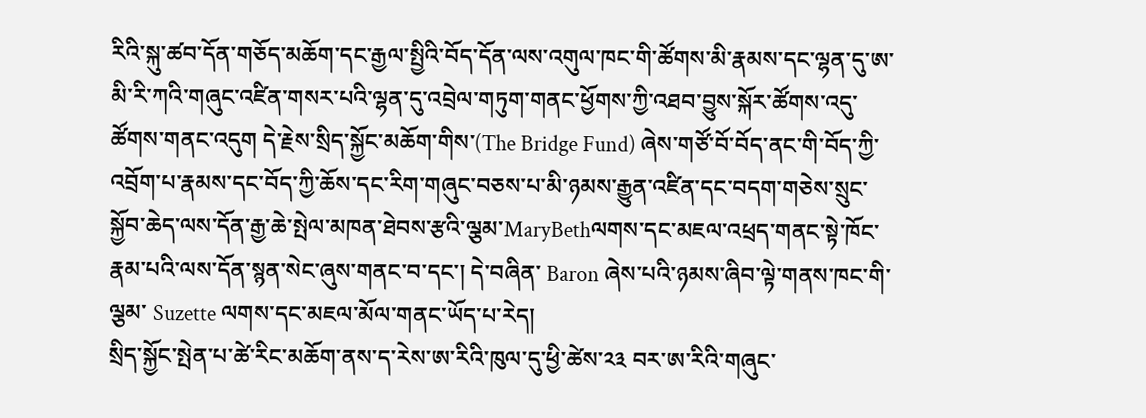རིའི་སྐུ་ཚབ་དོན་གཅོད་མཆོག་དང་རྒྱལ་སྤྱིའི་བོད་དོན་ལས་འགུལ་ཁང་གི་ཚོགས་མི་རྣམས་དང་ལྷན་དུ་ཨ་མི་རི་ཀའི་གཞུང་འཛིན་གསར་པའི་ལྷན་དུ་འབྲེལ་གཏུག་གནང་ཕྱོགས་ཀྱི་འཐབ་བྱུས་སྐོར་ཚོགས་འདུ་ཚོགས་གནང་འདུག དེ་རྗེས་སྲིད་སྐྱོང་མཆོག་གིས་(The Bridge Fund) ཞེས་གཙོ་བོ་བོད་ནང་གི་བོད་ཀྱི་འབྲོག་པ་རྣམས་དང་བོད་ཀྱི་ཆོས་དང་རིག་གཞུང་བཅས་པ་མི་ཉམས་རྒྱུན་འཛིན་དང་བདག་གཅེས་སྲུང་སྐྱོབ་ཆེད་ལས་དོན་རྒྱ་ཆེ་སྤེལ་མཁན་ཐེབས་རྩའི་ལྕམ་MaryBethལགས་དང་མཇལ་འཕྲད་གནང་སྟེ་ཁོང་རྣམ་པའི་ལས་དོན་སྙན་སེང་ཞུས་གནང་བ་དང་། དེ་བཞིན་ Baron ཞེས་པའི་ཉམས་ཞིབ་ལྟེ་གནས་ཁང་གི་ལྕམ་ Suzette ལགས་དང་མཇལ་མོལ་གནང་ཡོད་པ་རེད།
སྲིད་སྐྱོང་སྤེན་པ་ཚེ་རིང་མཆོག་ནས་ད་རེས་ཨ་རིའི་ཁུལ་དུ་ཕྱི་ཚེས་༢༣ བར་ཨ་རིའི་གཞུང་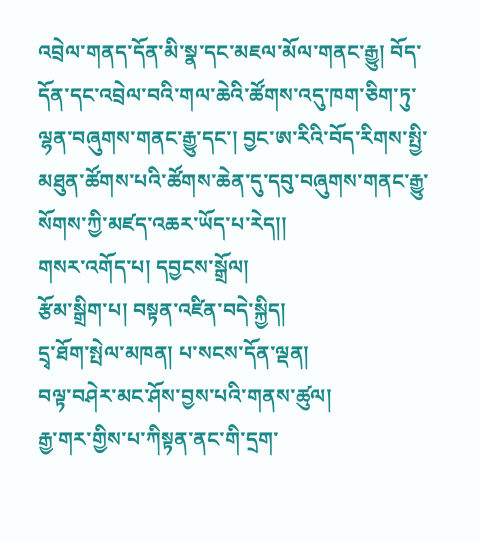འབྲེལ་གནད་དོན་མི་སྣ་དང་མཇལ་མོལ་གནང་རྒྱུ། བོད་དོན་དང་འབྲེལ་བའི་གལ་ཆེའི་ཚོགས་འདུ་ཁག་ཅིག་ཏུ་ལྷན་བཞུགས་གནང་རྒྱུ་དང་། བྱང་ཨ་རིའི་བོད་རིགས་སྤྱི་མཐུན་ཚོགས་པའི་ཚོགས་ཆེན་དུ་དབུ་བཞུགས་གནང་རྒྱུ་སོགས་ཀྱི་མཛད་འཆར་ཡོད་པ་རེད།།
གསར་འགོད་པ། དབྱངས་སྒྲོལ།
རྩོམ་སྒྲིག་པ། བསྟན་འཛིན་བདེ་སྐྱིད།
དྲྭ་ཐོག་སྤེལ་མཁན། པ་སངས་དོན་ལྡན།
བལྟ་བཤེར་མང་ཤོས་བྱས་པའི་གནས་ཚུལ།
རྒྱ་གར་གྱིས་པ་ཀིསྟན་ནང་གི་དྲག་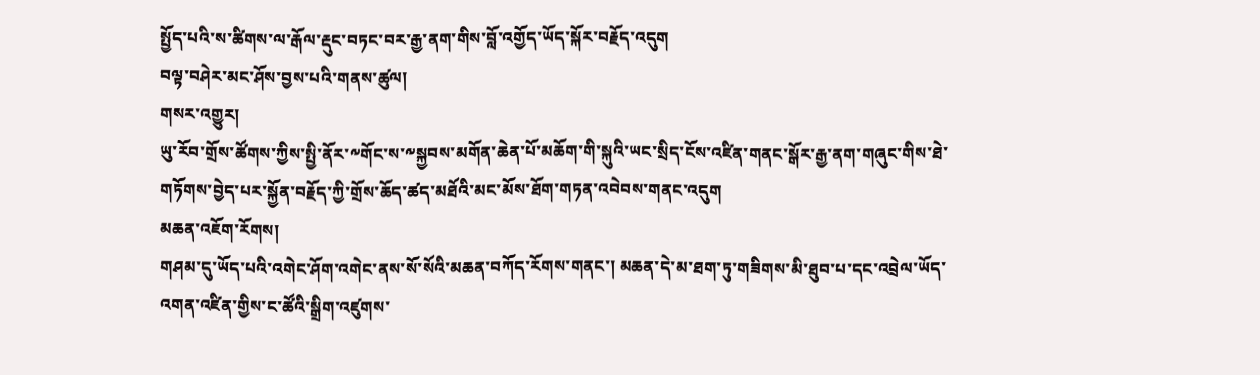སྤྱོད་པའི་ས་ཚིགས་ལ་རྒོལ་རྡུང་བཏང་བར་རྒྱ་ནག་གིས་བློ་འགྱོད་ཡོད་སྐོར་བརྗོད་འདུག
བལྟ་བཤེར་མང་ཤོས་བྱས་པའི་གནས་ཚུལ།
གསར་འགྱུར།
ཡུ་རོབ་གྲོས་ཚོགས་ཀྱིས་སྤྱི་ནོར་༸གོང་ས་༸སྐྱབས་མགོན་ཆེན་པོ་མཆོག་གི་སྐུའི་ཡང་སྲིད་ངོས་འཛིན་གནང་སྒོར་རྒྱ་ནག་གཞུང་གིས་ཐེ་གཏོགས་བྱེད་པར་སྐྱོན་བརྗོད་ཀྱི་གྲོས་ཆོད་ཚད་མཐོའི་མང་མོས་ཐོག་གཏན་འབེབས་གནང་འདུག
མཆན་འཇོག་རོགས།
གཤམ་དུ་ཡོད་པའི་འགེང་ཤོག་འགེང་ནས་སོ་སོའི་མཆན་བཀོད་རོགས་གནང་། མཆན་དེ་མ་ཐག་ཏུ་གཟིགས་མི་ཐུབ་པ་དང་འབྲེལ་ཡོད་འགན་འཛིན་གྱིས་ང་ཚོའི་སྒྲིག་འཛུགས་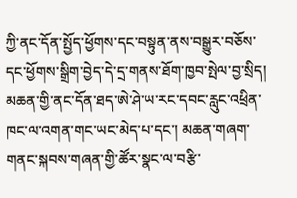ཀྱི་ནང་དོན་སྤྱོད་ཕྱོགས་དང་བསྟུན་ནས་བསྒྱུར་བཅོས་དང་ཕྱོགས་སྒྲིག་བྱེད་དེ་དྲ་གནས་ཐོག་ཁྱབ་སྤེལ་བྱ་སྲིད། མཆན་གྱི་ནང་དོན་ཐད་ཨེ་ཤེ་ཡ་རང་དབང་རླུང་འཕྲིན་ཁང་ལ་འགན་གང་ཡང་མེད་པ་དང་། མཆན་གཞག་གནང་སྐབས་གཞན་གྱི་ཚོར་སྣང་ལ་བརྩི་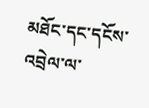མཐོང་དང་དངོས་འབྲེལ་ལ་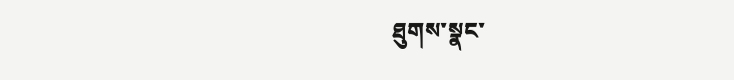ཐུགས་སྣང་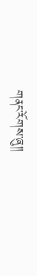གནང་རོགས་ཞུ༎